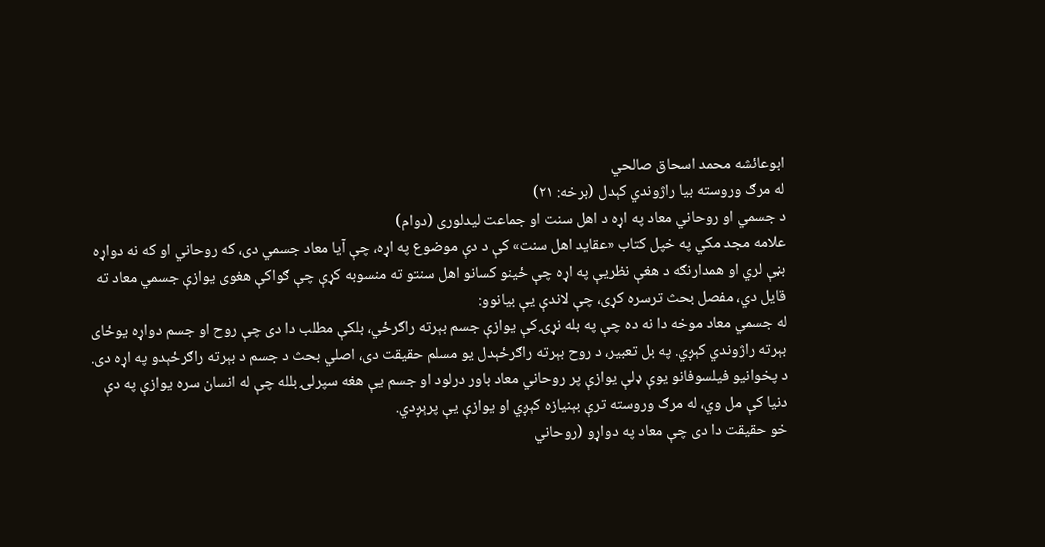ابوعائشه محمد اسحاق صالحي
له مرګ وروسته بیا راژوندي کېدل (برخه: ۲۱)
د جسمي او روحاني معاد په اړه د اهل سنت او جماعت لیدلوری (دوام)
علامه مجد مکي په خپل کتاب «عقاید اهل سنت» کې د دې موضوع په اړه، چې آیا معاد جسمي دی، که روحاني او که نه دواړه بڼې لري او همدارنګه د هغې نظریې په اړه چې ځینو کسانو اهل سنتو ته منسوبه کړې چې ګواکې هغوی یوازې جسمي معاد ته قایل دي، مفصل بحث ترسره کړی، چې لاندې یې بیانوو:
له جسمي معاد موخه دا نه ده چې په بله نړۍ کې یوازې جسم بېرته راګرځي، بلکې مطلب دا دی چې روح او جسم دواړه یوځای بېرته راژوندي کېږي. په بل تعبیر، د روح بېرته راګرځېدل یو مسلم حقیقت دی، اصلي بحث د جسم د بېرته راګرځېدو په اړه دی.
د پخوانیو فیلسوفانو یوې ډلې یوازې پر روحاني معاد باور درلود او جسم یې هغه سپرلۍ بلله چې له انسان سره یوازې په دې دنیا کې مل وي، له مرګ وروسته ترې بېنیازه کېږي او یوازې یې پرېږدي.
خو حقیقت دا دی چې معاد په دواړو (روحاني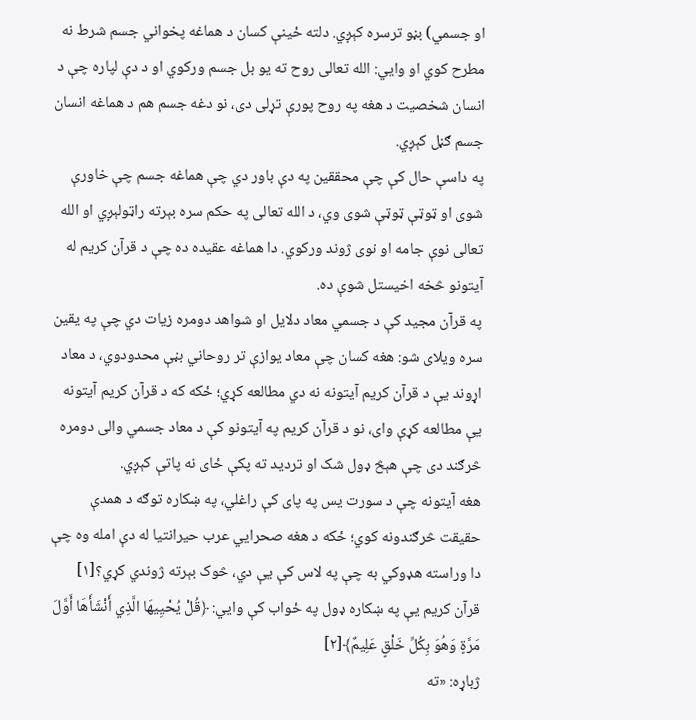او جسمي) بڼو ترسره کېږي. دلته ځینې کسان د هماغه پخواني جسم شرط نه مطرح کوي او وایي: الله تعالی روح ته یو بل جسم ورکوي او د دې لپاره چې د انسان شخصیت د هغه په روح پورې تړلی دی، نو دغه جسم هم د هماغه انسان جسم ګڼل کېږي.
په داسې حال کې چې محققین په دې باور دي چې هماغه جسم چې خاورې شوی او ټوټې ټوټې شوی وي، د الله تعالی په حکم سره بېرته راټولېږي او الله تعالی نوې جامه او نوی ژوند ورکوي. دا هماغه عقیده ده چې د قرآن کریم له آیتونو څخه اخیستل شوې ده.
په قرآن مجید کې د جسمي معاد دلایل او شواهد دومره زیات دي چې په یقین سره ویلای شو: هغه کسان چې معاد یوازې تر روحاني بڼې محدودوي، د معاد اړوند یې د قرآن کریم آیتونه نه دي مطالعه کړي؛ ځکه که د قرآن کریم آیتونه یې مطالعه کړې وای، نو د قرآن کریم په آیتونو کې د معاد جسمي والی دومره څرګند دی چې هېڅ ډول شک او تردید ته پکې ځای نه پاتې کېږي.
هغه آیتونه چې د سورت یس په پای کې راغلي، په ښکاره توګه د همدې حقیقت څرګندونه کوي؛ ځکه د هغه صحرايي عرب حیرانتیا له دې امله وه چې دا وراسته هډوکي به چې په لاس کې یې دي، څوک بېرته ژوندي کړي؟[۱]
قرآن کریم یې په ښکاره ډول په ځواب کې وایي: ﴿قُلْ يُحْيِيهَا الَّذِي أَنْشَأَهَا أَوَّلَ مَرَّةٍ وَهُوَ بِكُلِّ خَلْقٍ عَلِيمٌ﴾[۲]
ژباړه: «ته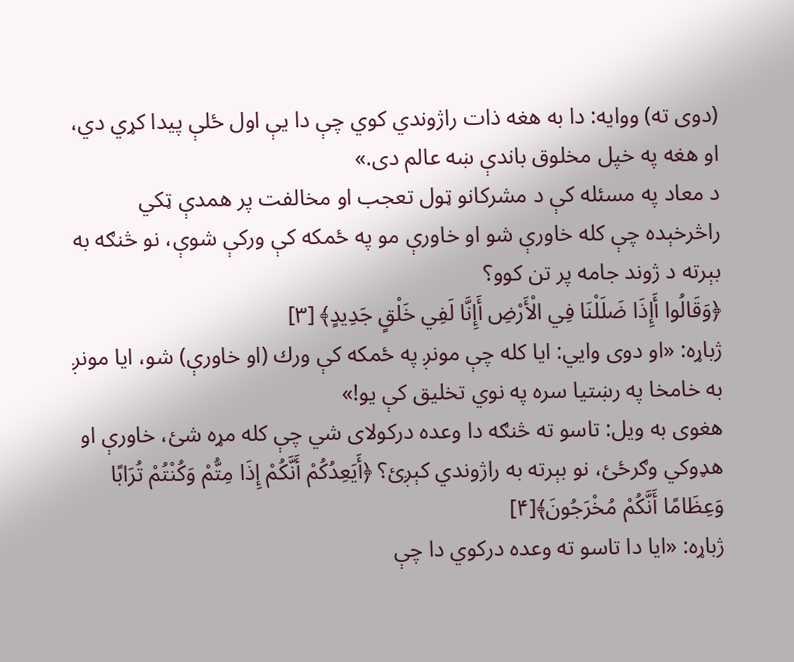(دوى ته) ووایه: دا به هغه ذات راژوندي كوي چې دا يې اول ځلې پیدا كړي دي، او هغه په خپل مخلوق باندې ښه عالم دى.»
د معاد په مسئله کې د مشرکانو ټول تعجب او مخالفت پر همدې ټکي راڅرخېده چې کله خاورې شو او خاورې مو په ځمکه کې ورکې شوې، نو څنګه به بېرته د ژوند جامه پر تن کوو؟
﴿وَقَالُوا أَإِذَا ضَلَلْنَا فِي الْأَرْضِ أَإِنَّا لَفِي خَلْقٍ جَدِيدٍ﴾ [۳]
ژباړه: «او دوى وايي: ایا كله چې مونږ په ځمكه كې ورك (او خاورې) شو، ایا مونږ به خامخا په رښتیا سره په نوي تخلیق كې یو!»
هغوی به ویل: تاسو ته څنګه دا وعده درکولای شي چې کله مړه شئ، خاورې او هډوکي وګرځئ، نو بېرته به راژوندي کېږئ؟ ﴿أَيَعِدُكُمْ أَنَّكُمْ إِذَا مِتُّمْ وَكُنْتُمْ تُرَابًا وَعِظَامًا أَنَّكُمْ مُخْرَجُونَ﴾[۴]
ژباړه: «ایا دا تاسو ته وعده دركوي دا چې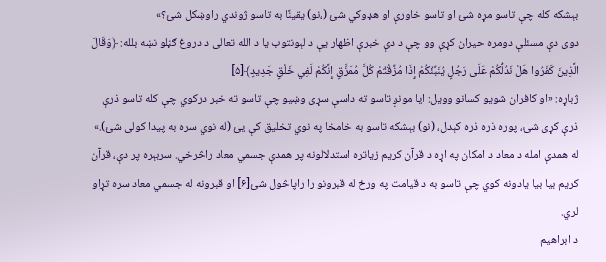بېشكه كله چې تاسو مړه شئ او تاسو خاورې او هډوكي شئ (،نو) یقینًا به تاسو ژوندي راوښكل شئ؟»
دوی دې مسئلې دومره حیران کړې وو چې د دې خبرې اظهار یې د لېونتوب یا د الله تعالی د دروغ ګڼلو نښه بلله: ﴿وَقَالَ الَّذِينَ كَفَرُوا هَلْ نَدُلُّكُمْ عَلَى رَجُلٍ يُنَبِّئُكُمْ إِذَا مُزِّقْتُمْ كُلَّ مُمَزَّقٍ إِنَّكُمْ لَفِي خَلْقٍ جَدِيدٍ﴾[۵]
ژباړه: «او كافران شویو كسانو وویل: ایا مونږ تاسو ته داسې سړى وښیو چې تاسو ته خبر دركوي چې كله تاسو ذرې ذرې كړى شئ، پوره ذره ذره كېدل، (نو) بېشكه تاسو به خامخا په نوي تخلیق كې يئ (له نوي سره به پیدا كولى شئ).»
له همدې امله د معاد د امکان په اړه د قرآن کریم زیاتره استدلالونه پر همدې جسمي معاد راڅرخي. سربېره پر دې، قرآن کریم بیا بیا یادونه کوي چې تاسو به د قیامت په ورځ له قبرونو را راپاڅول شئ[۶] او قبرونه له جسمي معاد سره تړاو لري.
د ابراهیم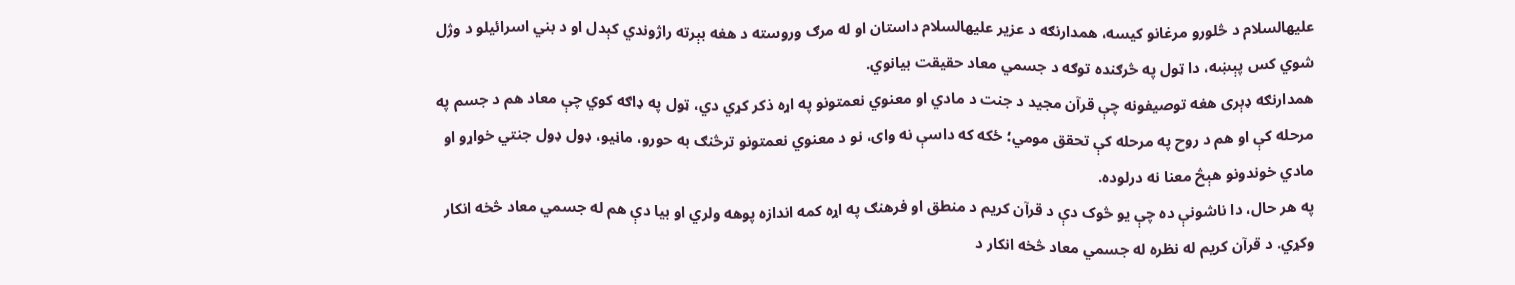علیهالسلام د څلورو مرغانو کیسه، همدارنګه د عزیر علیهالسلام داستان او له مرګ وروسته د هغه بېرته راژوندي کېدل او د بني اسرائیلو د وژل شوي کس پېښه، دا ټول په څرګنده توګه د جسمي معاد حقیقت بیانوي.
همدارنګه ډېری هغه توصیفونه چې قرآن مجید د جنت د مادي او معنوي نعمتونو په اړه ذکر کړي دي، ټول په ډاګه کوي چې معاد هم د جسم په مرحله کې او هم د روح په مرحله کې تحقق مومي؛ ځکه که داسې نه وای، نو د معنوي نعمتونو ترڅنګ به حورو، ماڼیو، ډول ډول جنتي خواړو او مادي خوندونو هېڅ معنا نه درلوده.
په هر حال، دا ناشونې ده چې یو څوک دې د قرآن کریم د منطق او فرهنګ په اړه کمه اندازه پوهه ولري او بیا دې هم له جسمي معاد څخه انکار وکړي. د قرآن کریم له نظره له جسمي معاد څخه انکار د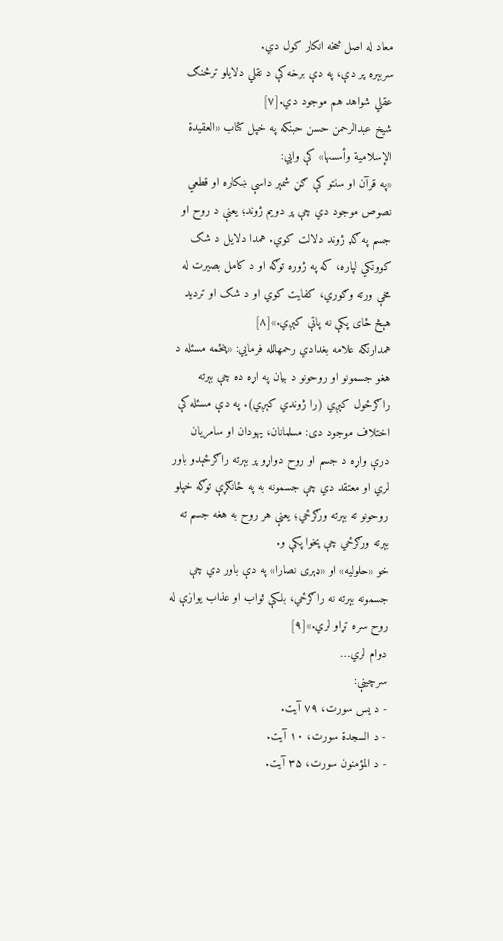معاد له اصل څخه انکار کول دي.
سربېره پر دې، په دې برخه کې د نقلي دلایلو ترڅنګ عقلي شواهد هم موجود دي.[۷]
شیخ عبدالرحمن حسن حبنکه په خپل کتاب «العقیدة الإسلامیة وأسسها» کې وایي:
«په قرآن او سنتو کې ګڼ شمېر داسې ښکاره او قطعي نصوص موجود دي چې پر دویم ژوند؛ یعنې د روح او جسم په ګډ ژوند دلالت کوي. همدا دلایل د شک کوونکي لپاره، که په ژوره توګه او د کامل بصیرت له مخې ورته وګوري، کفایت کوي او د شک او تردید هېڅ ځای پکې نه پاتې کېږي.»[۸]
همدارنګه علامه بغدادي رحمهالله فرمایي: «پنځمه مسئله د هغو جسمونو او روحونو د بیان په اړه ده چې بېرته راګرځول کېږي (را ژوندي کېږي). په دې مسئله کې اختلاف موجود دی: مسلمانان، یهودان او سامریان درې واړه د جسم او روح دواړو پر بېرته راګرځېدو باور لري او معتقد دي چې جسمونه به په ځانګړې توګه خپلو روحونو ته بېرته ورګرځي؛ یعنې هر روح به هغه جسم ته بېرته ورګرځي چې پخوا پکې و.
خو «حلولیه» او «ډېری نصارا» په دې باور دي چې جسمونه بېرته نه راګرځي، بلکې ثواب او عذاب یوازې له روح سره تړاو لري.»[۹]
دوام لري…
سرچینې:
- د یس سورت، ۷۹ آیت.
- د السجدة سورت، ۱۰ آیت.
- د المؤمنون سورت، ۳۵ آیت.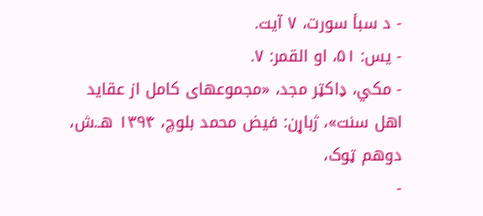- د سبأ سورت، ۷ آیت.
- یس: ۵۱، او القمر: ۷.
- مکي، ډاکټر مجد، «مجموعهای کامل از عقاید اهل سنت»، ژباړن: فیض محمد بلوچ، ۱۳۹۴ هـ.ش، دوهم ټوک،
-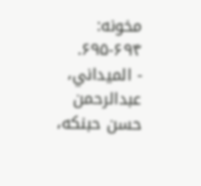مخونه: ۶۹۴-۶۹۵.
- المیداني، عبدالرحمن حسن حبنکه،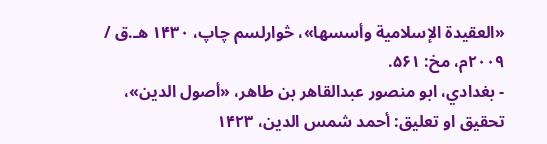«العقیدة الإسلامیة وأسسها»، څوارلسم چاپ، ۱۴۳۰ هـ.ق / ۲۰۰۹م، مخ: ۵۶۱.
- بغدادي، ابو منصور عبدالقاهر بن طاهر، «أصول الدین»، تحقیق او تعلیق: أحمد شمس الدین، ۱۴۲۳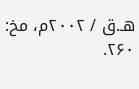هـ.ق / ۲۰۰۲م، مخ: ۲۶۰.